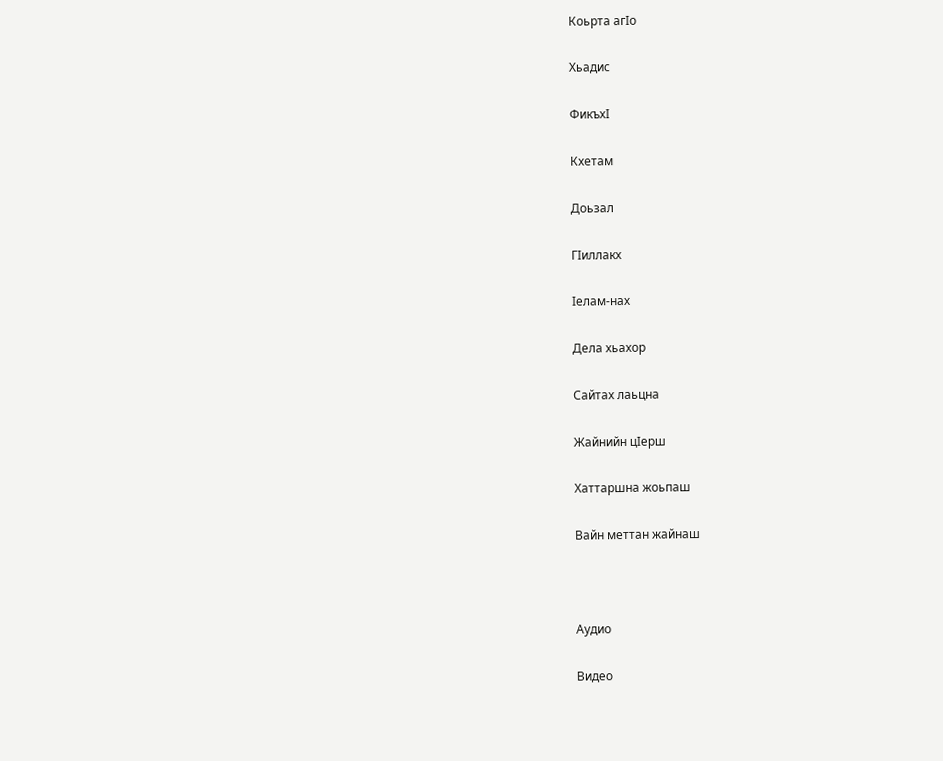Коьрта агIо

Хьадис

ФикъхI

Кхетам

Доьзал

ГIиллакх

Iелам-нах

Дела хьахор

Сайтах лаьцна

Жайнийн цIерш

Хаттаршна жоьпаш

Вайн меттан жайнаш



Аудио

Видео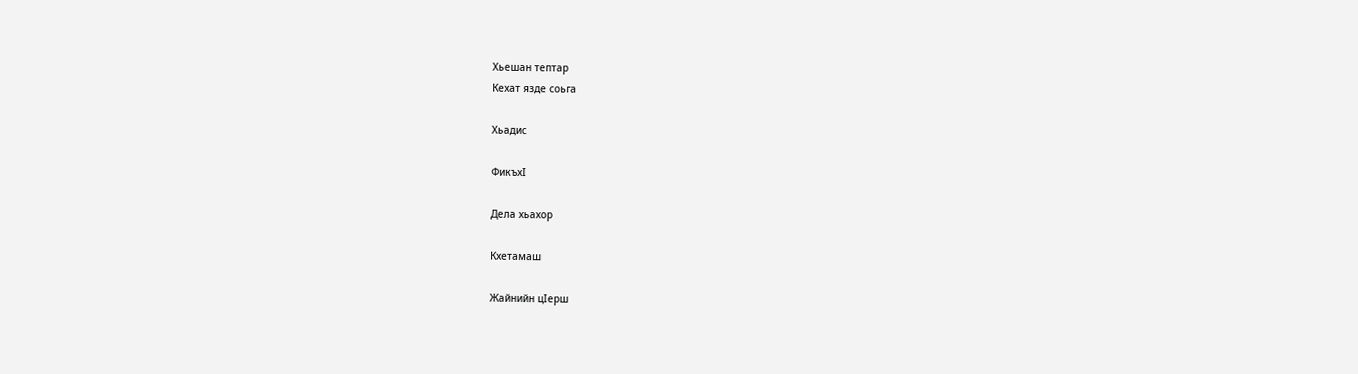Хьешан тептар
Кехат язде соьга

Хьадис

ФикъхI

Дела хьахор

Кхетамаш

Жайнийн цIерш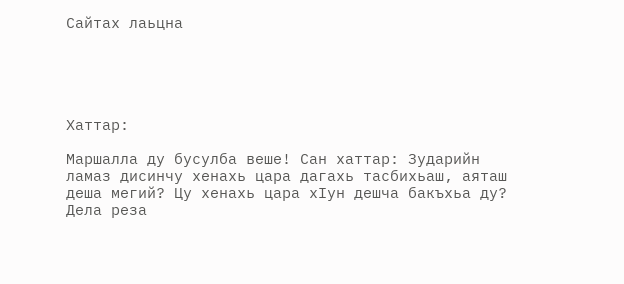Сайтах лаьцна





Хаттар:

Маршалла ду бусулба веше! Сан хаттар: Зударийн ламаз дисинчу хенахь цара дагахь тасбихьаш, аяташ деша мегий? Цу хенахь цара хIун дешча бакъхьа ду? Дела реза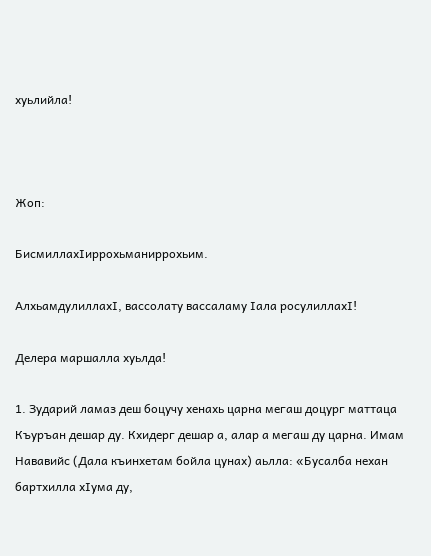хуьлийла!



Жоп:

БисмиллахIиррохьманиррохьим.

АлхьамдулиллахI, вассолату вассаламу Iала росулиллахI!

Делера маршалла хуьлда!

1. Зударий ламаз деш боцучу хенахь царна мегаш доцург маттаца Къуръан дешар ду. Кхидерг дешар а, алар а мегаш ду царна. Имам Нававийс (Дала къинхетам бойла цунах) аьлла: «Бусалба нехан бартхилла хIума ду,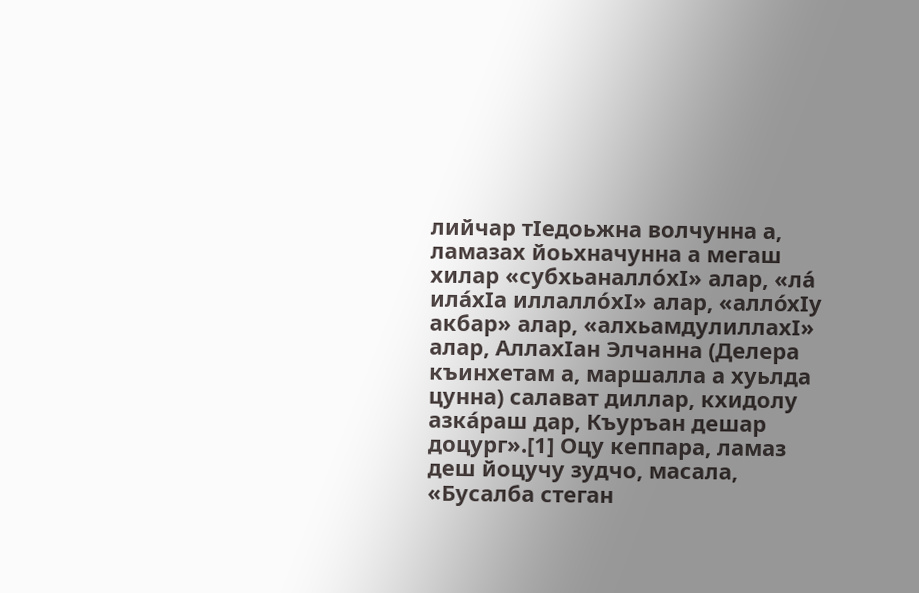лийчар тIедоьжна волчунна а, ламазах йоьхначунна а мегаш хилар «субхьаналло́хI» алар, «ла́ ила́хIа иллалло́хI» алар, «алло́хIу акбар» алар, «алхьамдулиллахI» алар, АллахIан Элчанна (Делера къинхетам а, маршалла а хуьлда цунна) салават диллар, кхидолу азка́раш дар, Къуръан дешар доцург».[1] Оцу кеппара, ламаз деш йоцучу зудчо, масала, «Бусалба стеган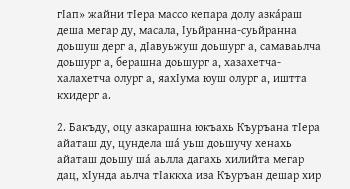гIап» жайни тIера массо кепара долу азка́раш деша мегар ду, масала, Iуьйранна-суьйранна доьшуш дерг а, дIавуьжуш доьшург а, самаваьлча доьшург а, берашна доьшург а, хазахетча-халахетча олург а, яахIума юуш олург а, иштта кхидерг а.

2. Бакъду, оцу азкарашна юкъахь Къуръана тIера айаташ ду, цундела ша́ уьш доьшучу хенахь айаташ доьшу ша́ аьлла дагахь хилийта мегар дац, хIунда аьлча тIаккха иза Къуръан дешар хир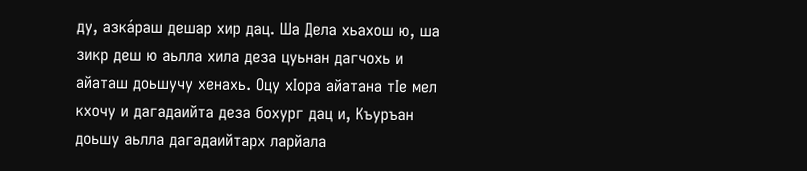ду, азка́раш дешар хир дац. Ша Дела хьахош ю, ша зикр деш ю аьлла хила деза цуьнан дагчохь и айаташ доьшучу хенахь. Оцу хIора айатана тIе мел кхочу и дагадаийта деза бохург дац и, Къуръан доьшу аьлла дагадаийтарх ларйала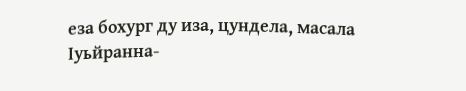еза бохург ду иза, цундела, масала Iуьйранна-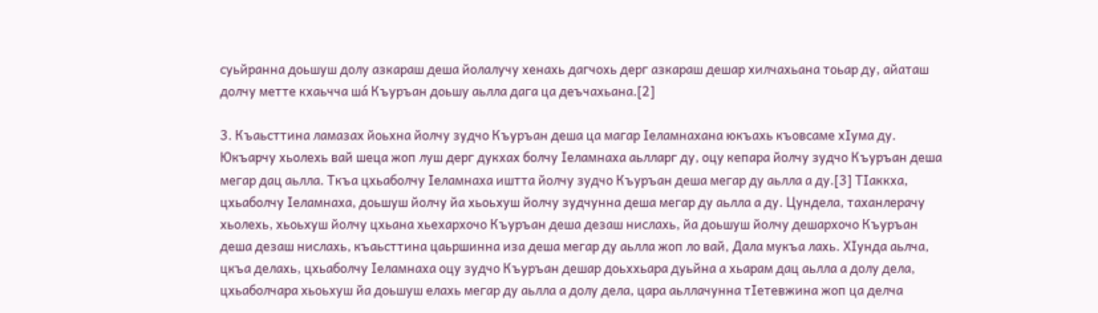суьйранна доьшуш долу азкараш деша йолалучу хенахь дагчохь дерг азкараш дешар хилчахьана тоьар ду, айаташ долчу метте кхаьчча ша́ Къуръан доьшу аьлла дага ца деъчахьана.[2]

3. Къаьсттина ламазах йоьхна йолчу зудчо Къуръан деша ца магар Iеламнахана юкъахь къовсаме хIума ду. Юкъарчу хьолехь вай шеца жоп луш дерг дукхах болчу Iеламнаха аьлларг ду, оцу кепара йолчу зудчо Къуръан деша мегар дац аьлла. Ткъа цхьаболчу Iеламнаха иштта йолчу зудчо Къуръан деша мегар ду аьлла а ду.[3] ТIаккха, цхьаболчу Iеламнаха, доьшуш йолчу йа хьоьхуш йолчу зудчунна деша мегар ду аьлла а ду. Цундела, таханлерачу хьолехь, хьоьхуш йолчу цхьана хьехархочо Къуръан деша дезаш нислахь, йа доьшуш йолчу дешархочо Къуръан деша дезаш нислахь, къаьсттина цаьршинна иза деша мегар ду аьлла жоп ло вай, Дала мукъа лахь. ХIунда аьлча, цкъа делахь, цхьаболчу Iеламнаха оцу зудчо Къуръан дешар доьххьара дуьйна а хьарам дац аьлла а долу дела, цхьаболчара хьоьхуш йа доьшуш елахь мегар ду аьлла а долу дела, цара аьллачунна тIетевжина жоп ца делча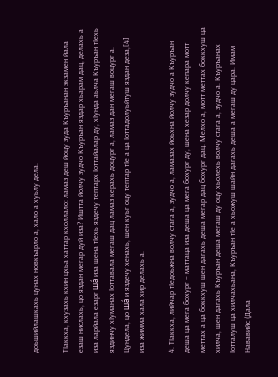доьшийлашкахь цунах новкъарло а, хало а хуьлу дела.

ТIаккха, кхузахь кхин цхьа хаттар кхоллало: ламаз деш йоцу зуда Къуръанан экзамен йала езаш нислахь, цо яздан мегар дуй иза? Иштта йолчу зудчо Къуръан яздар хьарам дац, делахь а иза ларйала езарг ша́ иза шена тIехь яздечу тептарх Iоттайалар ду, хIунда аьлча Къуръан тIехь яздинчу хIуманах Iоттавала мегаш дац ламаз керахь доцург а, ламаз дан мегаш воцург а. Цундела, цо ша́ и яздечу хенахь, шен куьг оцу тептар тIе а ца Iоттадолуьйтуш яздан деза,[4] иза жимма хала хир делахь а.

4. ТIаккха, лийчар тIедоьжна волчу стага а, зудчо а, ламазах йоьхна йолчу зудчо а Къуръан деша ца мега бохург – маттаца иза деша ца мега бохург ду, шена хезар долчу кепара мотт меттах а ца боккхуш шен дагахь деша мегар дац бохург дац. Мелхо а, мотт меттах боккхуш ца хилча, шен дагахь Къуръан деша мегаш ду оцу хьолехь волчу стага а, зудчо а. Къуръанах Iотталуш ца хилчахьана, Къуръан тIе а хьожуш шайн дагахь деша а мегаш ду цара. Имам Нававийс (Дала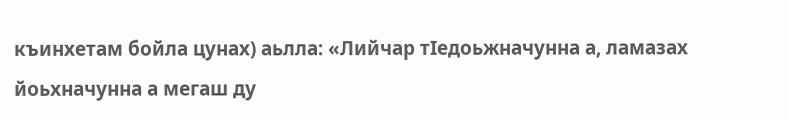къинхетам бойла цунах) аьлла: «Лийчар тIедоьжначунна а, ламазах йоьхначунна а мегаш ду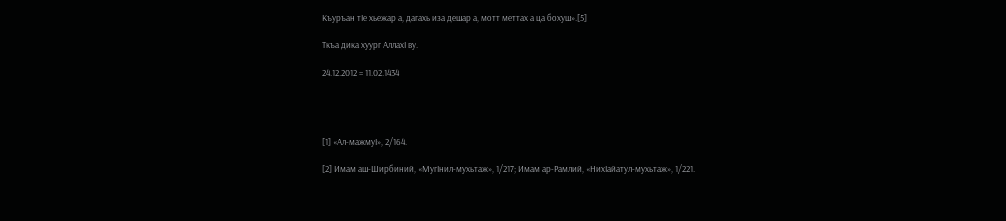Къуръан тIе хьежар а, дагахь иза дешар а, мотт меттах а ца бохуш».[5]

Ткъа дика хуург АллахI ву.

24.12.2012 = 11.02.1434




[1] «Ал-мажмуI», 2/164.

[2] Имам аш-Ширбиний, «МугIнил-мухьтаж», 1/217; Имам ар-Рамлий, «НихIайатул-мухьтаж», 1/221.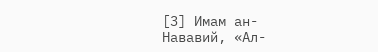[3] Имам ан-Нававий, «Ал-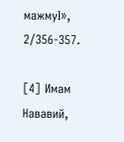мажмуI», 2/356-357.

[4] Имам Нававий,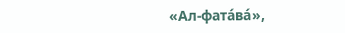«Ал-фата́ва́»,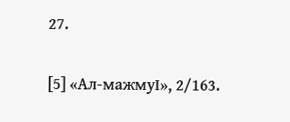27.

[5] «Ал-мажмуI», 2/163.